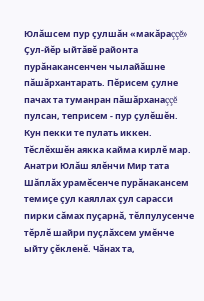Юлăшсем пур çулшăн «макăраççĕ»
Çул-йĕр ыйтăвĕ районта пурăнакансенчен чылайăшне пăшăрхантарать. Пĕрисем çулне пачах та туманран пăшăрханаççĕ пулсан, теприсем - пур çулĕшĕн. Кун пекки те пулать иккен.
Тĕслĕхшĕн аякка кайма кирлĕ мар. Анатри Юлăш ялĕнчи Мир тата Шăплăх урамĕсенче пурăнакансем темиçе çул каяллах çул сарасси пирки сăмах пуçарнă, тĕлпулусенче тĕрлĕ шайри пуçлăхсем умĕнче ыйту çĕкленĕ. Чăнах та,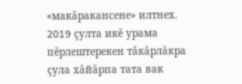«макăракансене» илтнех. 2019 çулта икĕ урама пĕрлештерекен тăкăрлăкра çула хăйăрпа тата вак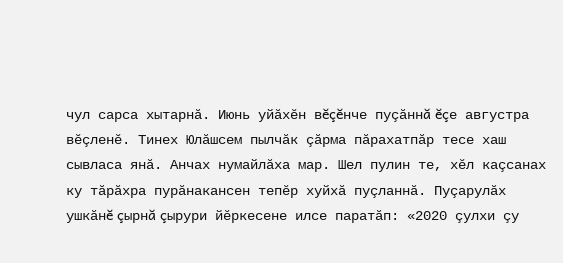чул сарса хытарнă. Июнь уйăхĕн вĕçĕнче пуçăннă ĕçе августра вĕçленĕ. Тинех Юлăшсем пылчăк çăрма пăрахатпăр тесе хаш сывласа янă. Анчах нумайлăха мар. Шел пулин те, хĕл каçсанах ку тăрăхра пурăнакансен тепĕр хуйхă пуçланнă. Пуçарулăх ушкăнĕ çырнă çырури йĕркесене илсе паратăп: «2020 çулхи çу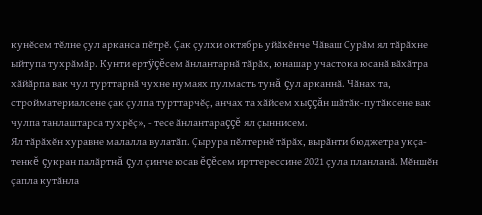кунĕсем тĕлне çул арканса пĕтрĕ. Çак çулхи октябрь уйăхĕнче Чăваш Сурăм ял тăрăхне ыйтупа тухрăмăр. Кунти ертÿçĕсем ăнлантарнă тăрăх, юнашар участока юсанă вăхăтра хăйăрпа вак чул турттарнă чухне нумаях пулмасть тунă çул арканнă. Чăнах та, стройматериалсене çак çулпа турттарчĕç, анчах та хăйсем хыççăн шăтăк-путăксене вак чулпа танлаштарса тухрĕç», - тесе ăнлантараççĕ ял çыннисем.
Ял тăрăхĕн хуравне малалла вулатăп. Çырура пĕлтернĕ тăрăх, вырăнти бюджетра укçа-тенкĕ çукран палăртнă çул çинче юсав ĕçĕсем ирттерессине 2021 çула планланă. Мĕншĕн çапла кутăнла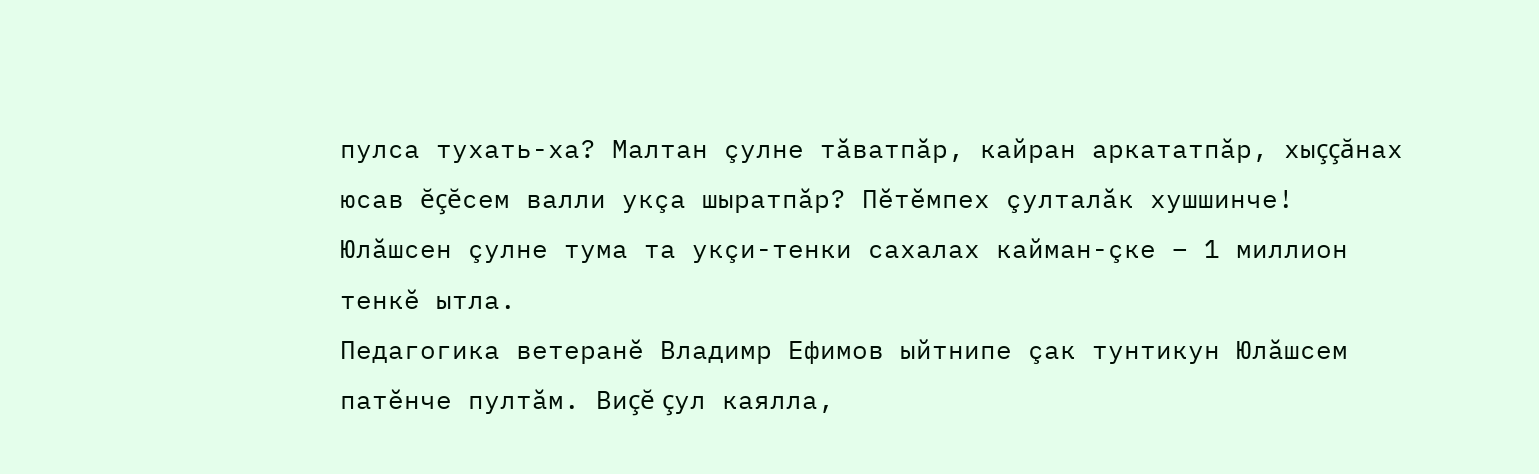пулса тухать-ха? Малтан çулне тăватпăр, кайран аркататпăр, хыççăнах юсав ĕçĕсем валли укçа шыратпăр? Пĕтĕмпех çулталăк хушшинче! Юлăшсен çулне тума та укçи-тенки сахалах кайман-çке – 1 миллион тенкĕ ытла.
Педагогика ветеранĕ Владимр Ефимов ыйтнипе çак тунтикун Юлăшсем патĕнче пултăм. Виçĕ çул каялла,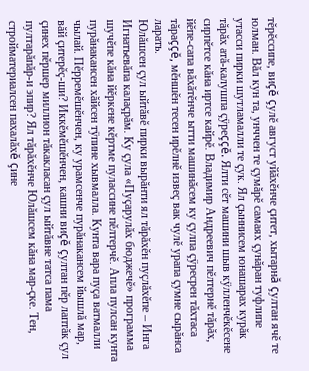тĕрĕссипе, виçĕ çулĕ август уйăхĕнче çитет, хытарнă çултан ячĕ те юлман. Вăл кун та, унччен те çумăрĕ самаях çунăран туфлипе утасси пирки шутламалли те çук. Ял çыннисем юнашарах курăк тăрăх атă-калушпа çÿреççĕ. Ялти сĕт машини шыв кÿлленчĕкĕсене сирпĕтсе кăна иртсе кайрĕ. Владимир Андреевич пĕлтернĕ тăрăх, йĕпе-сапа вăхăтĕнче ытти машинăсем ку çулпа çÿресрен тăхтаса тăраççĕ, мĕншĕн тесен ирĕлнĕ извеç вак чулĕ урапа çумне сырăнса ларать.
Юлăшсен çул ыйтăвĕ пирки вырăнти ял тăрăхĕн пуçлăхĕпе – Инга Игнатьевăпа калаçрăм. Ку çула «Пуçарулăх бюджечĕ» программа шучĕпе кăна йĕркене кĕртме пулассине пĕлтерчĕ. Апла пулсан кунта пурăнакансен хăйсен тÿпине хывмалла. Кунта вара пуçа ватмалли чылай. Пĕрремĕшĕнчен, ку урамсенче пурăнакансем йышлă мар, вăй çитерĕç-ши? Иккĕмĕшĕнчен, кашни виçĕ çултан пĕр лаптăк çул çинех пĕршер миллион тăкакласан çул ыйтăвне татса пама пултарăпăр-и эпир? Ял тăрăхĕнче Юлăшсем кăна мар-çке. Тен, стройматериалсен пахалăхĕ çине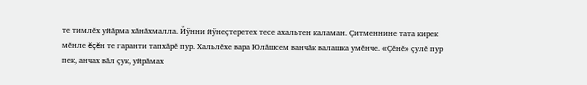те тимлĕх уйăрма хăнăхмалла. Йÿнни йÿнеçтеретех тесе ахальтен каламан. Çитменнине тата кирек мĕнле ĕçĕн те гаранти тапхăрĕ пур. Хальлĕхе вара Юлăшсем ванчăк валашка умĕнче. «Çĕнĕ» çулĕ пур пек, анчах вăл çук, уйрăмах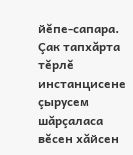йĕпе-сапара. Çак тапхăрта тĕрлĕ инстанцисене çырусем шăрçаласа вĕсен хăйсен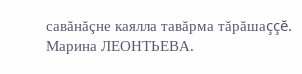савăнăçне каялла тавăрма тăрăшаççĕ.
Марина ЛЕОНТЬЕВА.